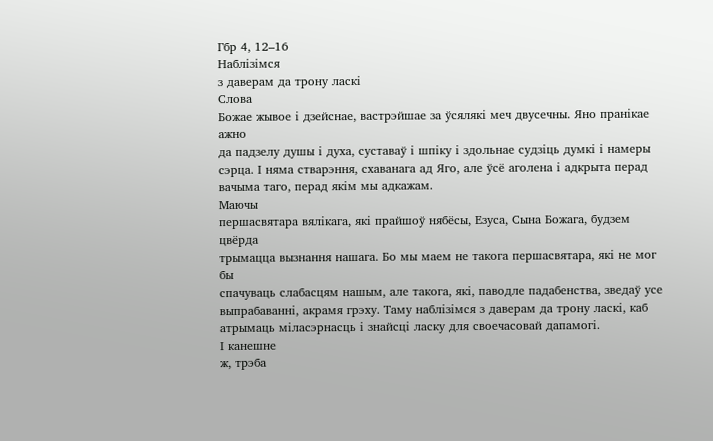Гбр 4, 12–16
Наблізімся
з даверам да трону ласкі
Слова
Божае жывое і дзейснае, вастрэйшае за ўсялякі меч двусечны. Яно пранікае ажно
да падзелу душы і духа, суставаў і шпіку і здольнае судзіць думкі і намеры
сэрца. І няма стварэння, схаванага ад Яго, але ўсё аголена і адкрыта перад
вачыма таго, перад якім мы адкажам.
Маючы
першасвятара вялікага, які прайшоў нябёсы, Езуса, Сына Божага, будзем цвёрда
трымацца вызнання нашага. Бо мы маем не такога першасвятара, які не мог бы
спачуваць слабасцям нашым, але такога, які, паводле падабенства, зведаў усе
выпрабаванні, акрамя грэху. Таму наблізімся з даверам да трону ласкі, каб
атрымаць міласэрнасць і знайсці ласку для своечасовай дапамогі.
І канешне
ж, трэба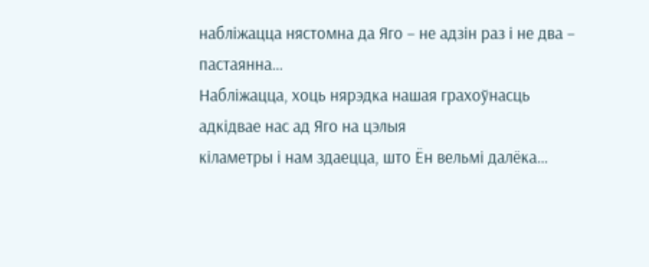набліжацца нястомна да Яго – не адзін раз і не два – пастаянна…
Набліжацца, хоць нярэдка нашая грахоўнасць адкідвае нас ад Яго на цэлыя
кіламетры і нам здаецца, што Ён вельмі далёка…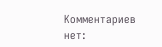Комментариев нет: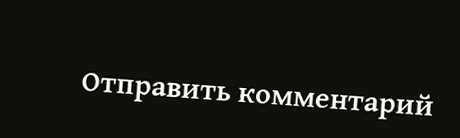Отправить комментарий